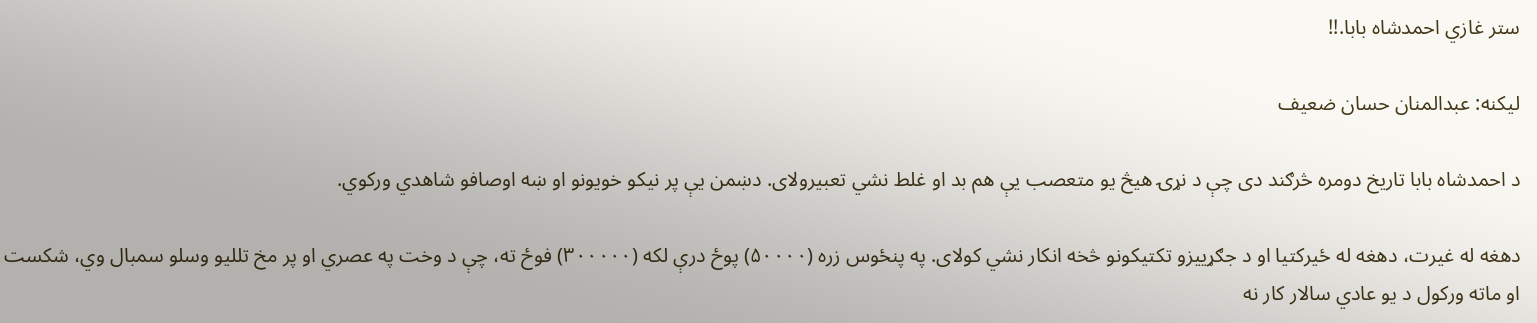ستر غازي احمدشاه بابا.!!

ليکنه: عبدالمنان حسان ضعیف

د احمدشاه بابا تاریخ دومره څرګند دی چې د نړۍ هیڅ یو متعصب یې هم بد او غلط نشي تعبیرولای. دښمن يې پر نیکو خویونو او ښه اوصافو شاهدي ورکوي.

دهغه له غیرت، دهغه له ځیرکتیا او د جګړيیزو تکتیکونو څخه انکار نشي کولای. په پنځوس زره (۵۰۰۰۰) پوځ درې لکه (۳۰۰۰۰۰) فوځ ته، چې د وخت په عصري او پر مخ تللیو وسلو سمبال وي، شکست او ماته ورکول د یو عادي سالار کار نه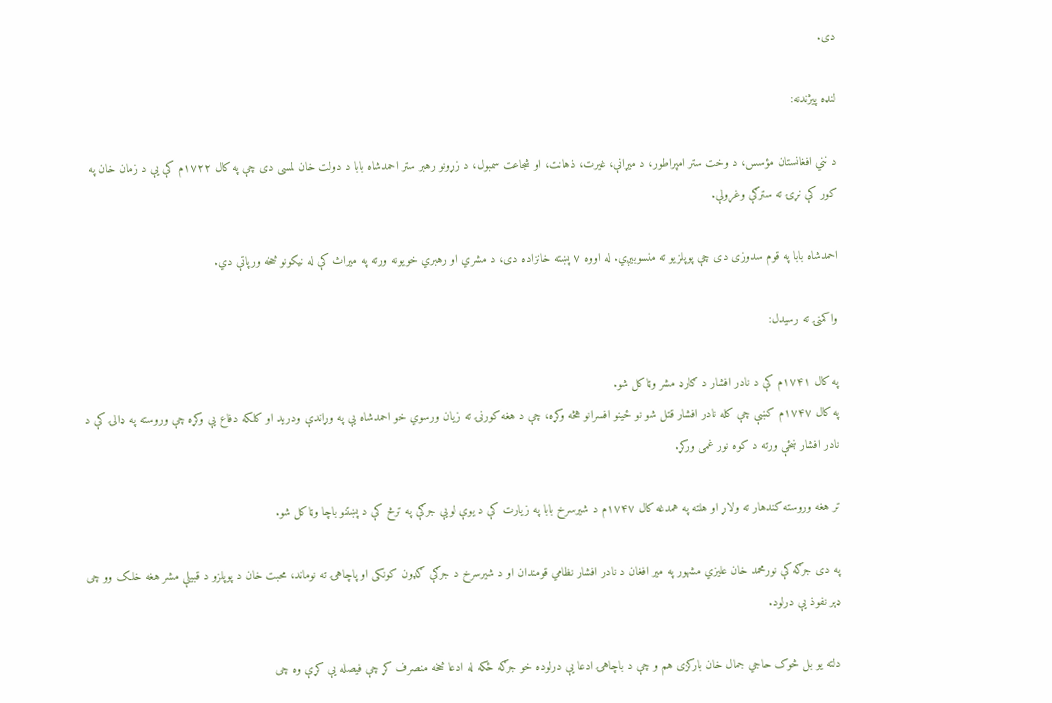دی.

لنډه پیژندنه:

د نني افغانستان مؤسس، د وخت ستر امپراطور، د میړانې، غیرت، ذهانت، او شجاعت سمبول، د زړونو رهبر ستر احمدشاه بابا د دولت خان لمسی دی چې په کال ۱۷۲۲م کې یې د زمان خان په کور کې نړۍ ته سترګې وغړولې.

احمدشاه بابا په قوم سدوزی دی چې پوپلزیو ته منسوبیږي. له اووه ۷ پښته خانزاده دی، د مشري او رهبري خویونه ورته په میراث کې له نیکونو څخه ورپاتې دي.

واکمنۍ ته رسیدل:

په کال ۱۷۴۱م کې د نادر افشار د ګارډ مشر وټاکل شو.
په کال ۱۷۴۷م کښې چې کله نادر افشار قتل شو نو ځینو افسرانو هڅه وکړه، چې د هغه کورنۍ ته زیان ورسوي خو احمدشاه یې په وړاندې ودرید او کلکه دفاع یې وکړه چې وروسته په ډالۍ کې د نادر افشار ښځې ورته د کوه نور غمی ورکړ.

تر هغه وروسته کندهار ته ولاړ او هلته په همدغه کال ۱۷۴۷م د شیرسرخ بابا په زیارت کې د یوې لويې جرګې په ترڅ کې د پښتنو باچا وټاکل شو.

په دی جرګه کې نورمحمد خان عليزي مشهور په میر افغان د نادر افشار نظامي قومندان او د شیرسرخ د جرګې ګډون کونکی او پاچاهۍ ته نوماند، محبت خان د پوپلزو د قبیلې مشر هغه خلک وو چی ډېر نفوذ یې درلود.

دلته یو بل څوک حاجي جمال خان بارکزی هم و چې د باچاهۍ ادعا یې درلوده خو جرګه ځکه له ادعا څخه منصرف کړ چې فیصله یې کړې وه چی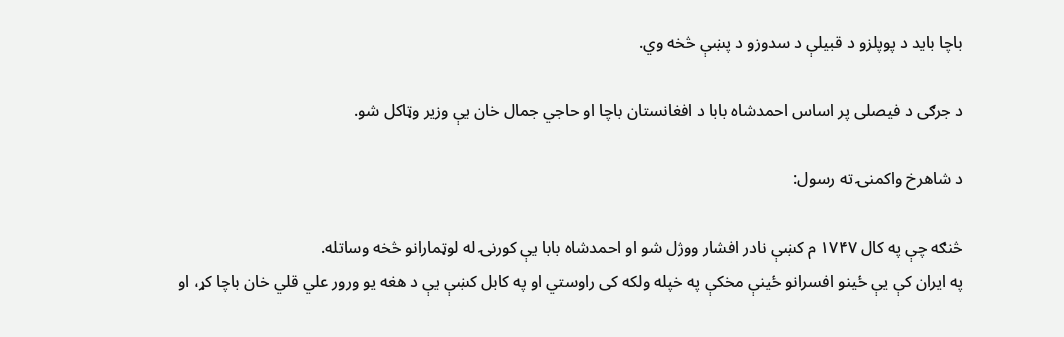باچا باید د پوپلزو د قبیلې د سدوزو د پښې څخه وي.

د جرګی د فیصلی پر اساس احمدشاه بابا د افغانستان باچا او حاجي جمال خان یې وزیر وټاکل شو.

د شاهرخ واکمنۍ ته رسول:

څنګه چې په کال ۱۷۴۷ م کښې نادر افشار ووژل شو او احمدشاه بابا یې کورنۍ له لوټمارانو څخه وساتله.
په ایران کې یې ځینو افسرانو ځینې مخکې په خپله ولکه کی راوستي او په کابل کښې يې د هغه یو ورور علي قلي خان باچا کړ، او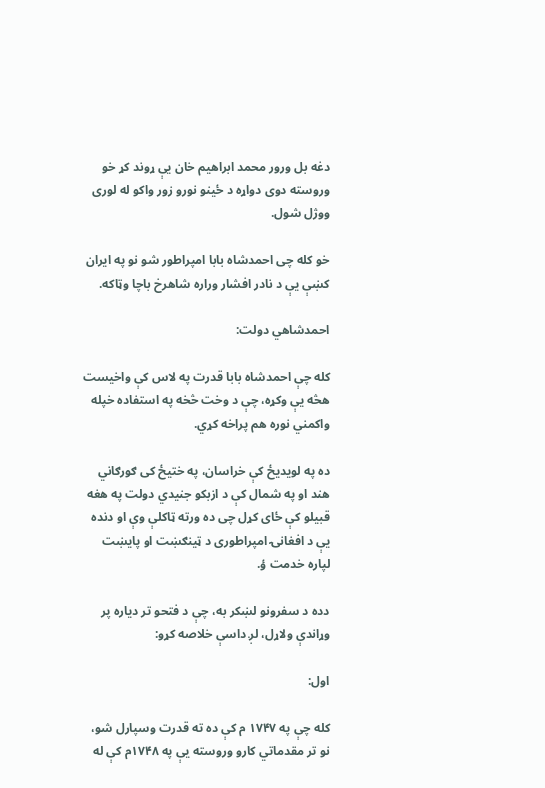دغه بل ورور محمد ابراهیم خان یې ړوند کړ خو وروسته دوی دواړه د ځینو نورو زور واکو له لوری ووژل شول.

خو کله چی احمدشاه بابا امپراطور شو نو په ایران کښې یې د نادر افشار وراره شاهرخ باچا وټاکه.

احمدشاهي دولت:

کله چې احمدشاه بابا قدرت په لاس کې واخیست هڅه یې وکړه، چې د وخت څخه په استفاده خپله واکمني نوره هم پراخه کړي.

ده په لویدیځ کې خراسان، په ختیځ کی ګورګاني هند او په شمال کې د ازبکو جنیدي دولت په هغه قبیلو کې ځای کړل چی ده ورته ټاکلې وې او دنده یې د افغانۍ امپراطوری د ټینګښت او پايښت لپاره خدمت ؤ.

دده د سفرونو لښکر به، چې د فتحو تر دیاره پر وړاندې ولاړل، لږ داسې خلاصه کړو:

اول:

کله چې په ۱۷۴۷ م کې ده ته قدرت وسپارل شو، نو تر مقدماتي کارو وروسته یې په ۱۷۴۸م کې له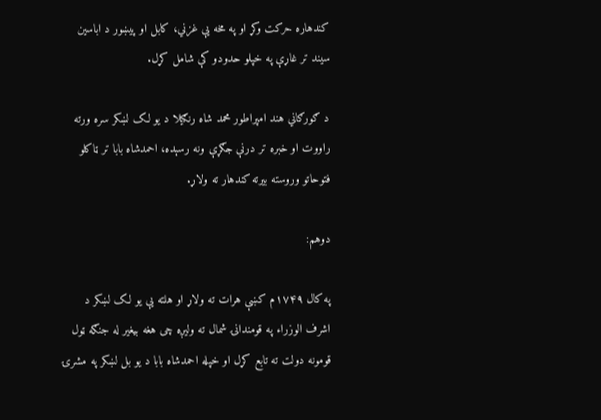کندهاره حرکت وکړ او په مخه یې غزني، کابل او پیښور د اباسین سیند تر غاړې په خپلو حدودو کې شامل کړل.

د ګورګاني هند امپراطور محمد شاه رنګیلا د یو لک لښکر سره ورته راووت او خبره تر درنې جګړې ونه رسېده، احمدشاه بابا تر ټاکلو فتوحاتو وروسته بیرته کندهار ته ولاړ.

دوهم:

په کال ۱۷۴۹م کښې هرات ته ولاړ او هلته یې یو لک لښکر د اشرف الوزراء په قومندانۍ شمال ته ولیږه چی هغه بیغیر له جنګه ټول قومونه دولت ته تابع کړل او خپله احمدشاه بابا د یو بل لښکر په مشرۍ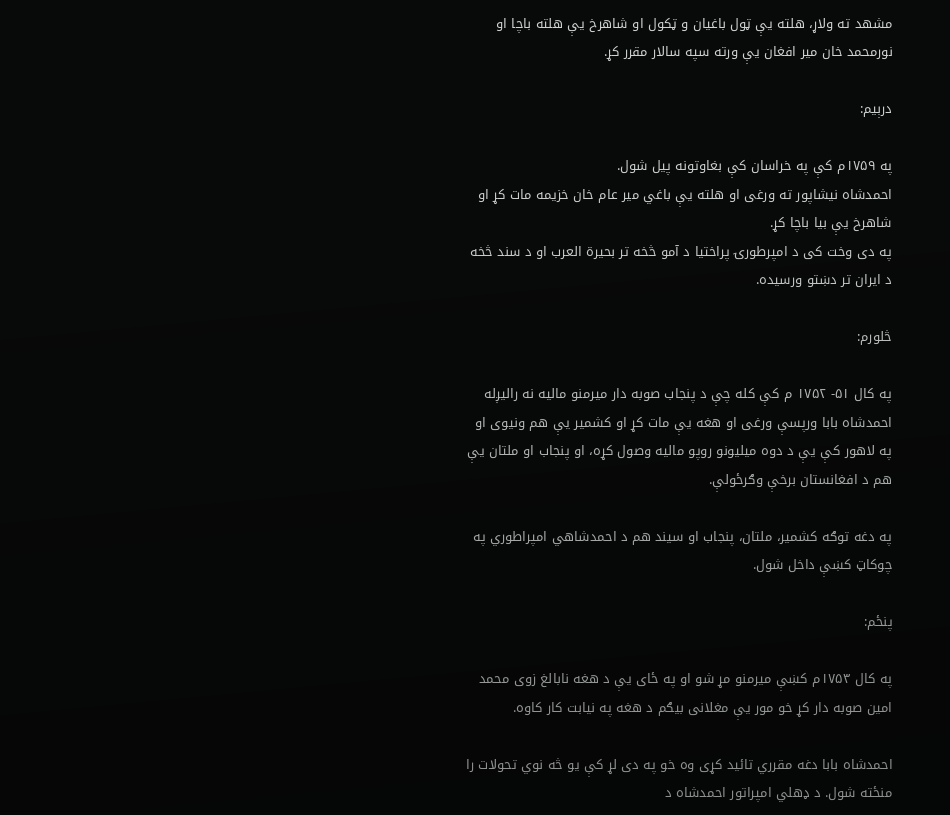مشهد ته ولاړ، هلته یې ټول باغیان و ټکول او شاهرخ یې هلته باچا او نورمحمد خان میر افغان یې ورته سپه سالار مقرر کړ.

درېیم:

په ۱۷۵۹م کې په خراسان کې بغاوتونه پیل شول.
احمدشاه نيشاپور ته ورغی او هلته یې باغي میر عام خان خزیمه مات کړ او شاهرخ یې بیا باچا کړ.
په دی وخت کی د امپرطورۍ پراختیا د آمو څخه تر بحیرة العرب او د سند څخه د ایران تر دښتو ورسیده.

څلورم:

په کال ۵۱- ۱۷۵۲ م کې کله چې د پنجاب صوبه دار میرمنو مالیه نه رالیږله احمدشاه بابا ورپسې ورغی او هغه یې مات کړ او کشمیر یې هم ونیوی او په لاهور کې یې د دوه میلیونو روپو مالیه وصول کړه، او پنجاب او ملتان یې هم د افغانستان برخې وګرځولې.

په دغه توګه کشمیر، ملتان، پنجاب او سیند هم د احمدشاهي امپراطوري په چوکاټ کښې داخل شول.

پنځم:

په کال ۱۷۵۳م کښې میرمنو مړ شو او په ځای یې د هغه نابالغ زوی محمد امین صوبه دار کړ خو مور یې مغلانی بیګم د هغه په نیابت کار کاوه.

احمدشاه بابا دغه مقرري تائید کړی وه خو په دی لړ کې یو څه نوي تحولات را منځته شول. د ډهلي امپراتور احمدشاه د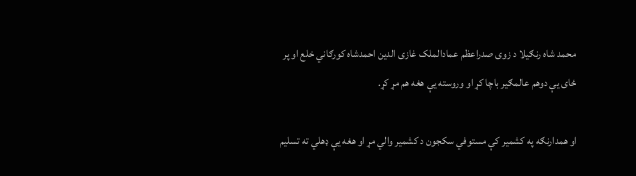محمد شاه رنګیلا د زوی صدراعظم عمادالملک غازی الدین احمدشاه کورګاني خلع او پر ځای یې دوهم عالمګیر باچا کړ او وروسته یې هغه هم مړ کړ.

او همدارنګه په کشمیر کې مستوفي سکجون د کشمیر والي مړ او هغه یې ډهلي ته تسلیم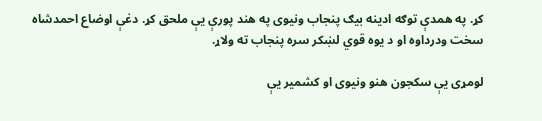کړ. په همدې توګه ادینه بیګ پنجاب ونیوی په هند پورې یې ملحق کړ. دغې اوضاع احمدشاه سخت ودرداوه او د یوه قوي لښکر سره پنجاب ته ولاړ.

لومړی یې سکجون هنو ونیوی او کشمیر یې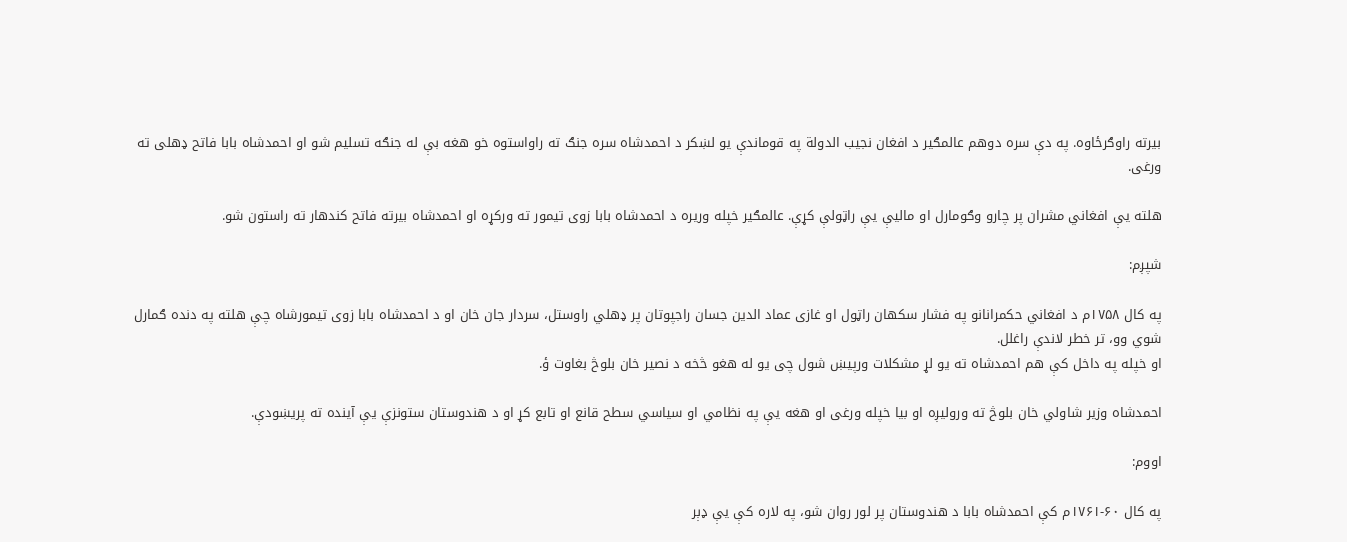بیرته راوګرځاوه. په دې سره دوهم عالمګیر د افغان نجیب الدولة په قوماندې یو لښکر د احمدشاه سره جنګ ته راواستوه خو هغه بې له جنګه تسلیم شو او احمدشاه بابا فاتح ډهلی ته ورغی.

هلته یې افغاني مشران پر چارو وګومارل او مالیې یې راټولې کړې. عالمګیر خپله وریره د احمدشاه بابا زوی تیمور ته ورکړه او احمدشاه بیرته فاتح کندهار ته راستون شو.

شپږم:

په کال ۱۷۵۸م د افغاني حکمرانانو په فشار سکهان راټول او غازی عماد الدین جسان راجپوتان پر ډهلي راوستل، سردار جان خان او د احمدشاه بابا زوی تیمورشاه چې هلته په دنده ګمارل شوي وو، تر خطر لاندې راغلل.
او خپله په داخل کې هم احمدشاه ته یو لړ مشکلات ورپیښ شول چی یو له هغو څخه د نصیر خان بلوڅ بغاوت ؤ.

احمدشاه وزیر شاولي خان بلوڅ ته ورولیږه او بیا خپله ورغی او هغه یې په نظامي او سیاسي سطح قانع او تابع کړ او د هندوستان ستونزې یې آینده ته پریښودې.

اووم:

په کال ۶۰-۱۷۶۱م کې احمدشاه بابا د هندوستان پر لور روان شو، په لاره کې یې ډېر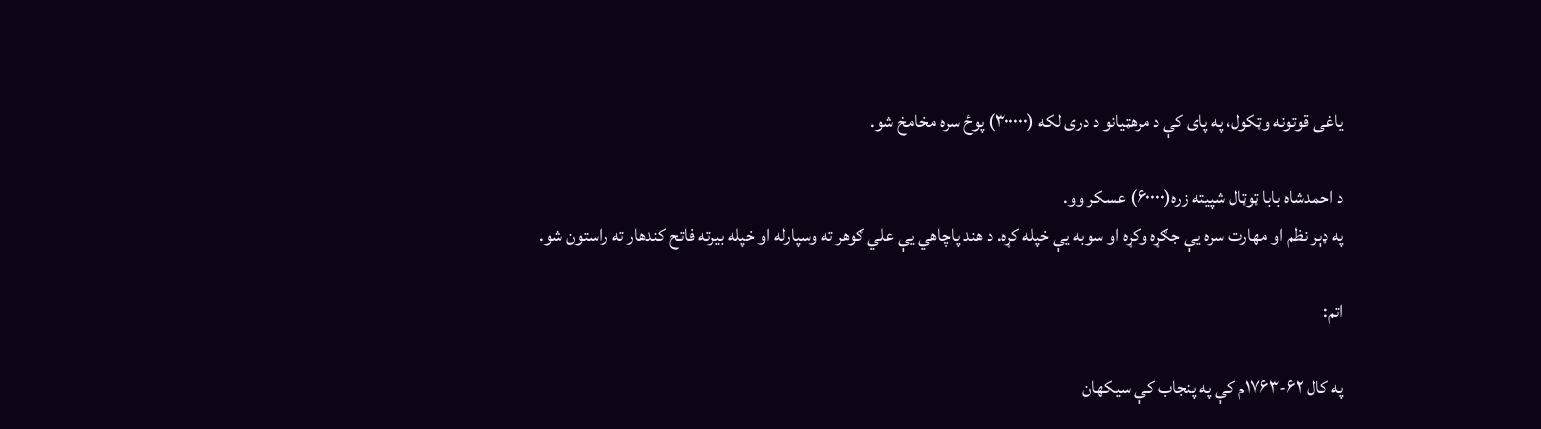یاغی قوتونه وټکول، په پای کې د مرهټیانو د دری لکه (۳۰۰۰۰۰) پوځ سره مخامخ شو.

د احمدشاه بابا ټوټال شپیته زره(۶۰۰۰۰) عسکر وو.
په ډېر نظم او مهارت سره یې جګړه وکړه او سوبه یې خپله کړه. د هند پاچاهي یې علي ګوهر ته وسپارله او خپله بیرته فاتح کندهار ته راستون شو.

اتم:

په کال ۶۲-۱۷۶۳م کې په پنجاب کې سیکهان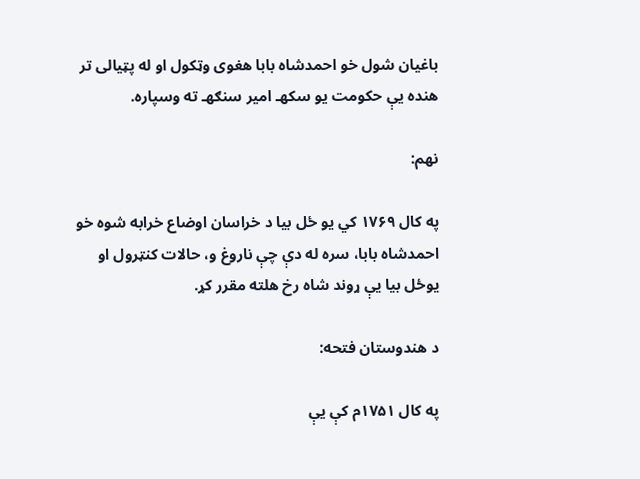باغیان شول خو احمدشاه بابا هغوی وټکول او له پټیالی تر هنده یې حکومت یو سکهـ امیر سنګهـ ته وسپاره.

نهم:

په کال ۱۷۶۹ کي یو ځل بیا د خراسان اوضاع خرابه شوه خو احمدشاه بابا، سره له دې چې ناروغ و، حالات کنټرول او یوځل بیا یې ړوند شاه رخ هلته مقرر کړ.

د هندوستان فتحه:

په کال ۱۷۵۱م کې یې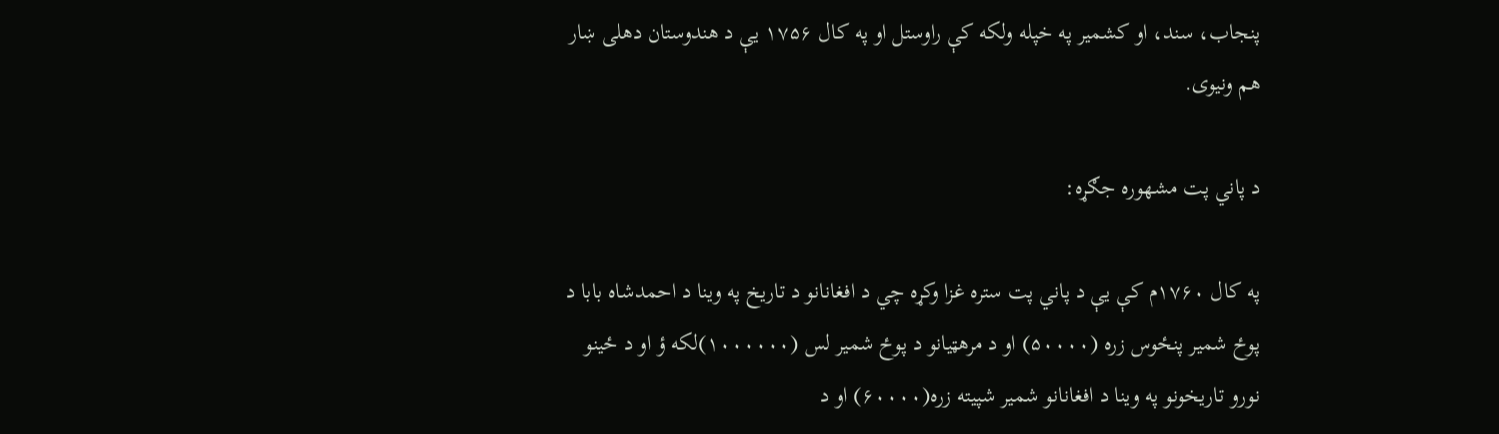پنجاب، سند، او کشمیر په خپله ولکه کې راوستل او په کال ۱۷۵۶ یې د هندوستان دهلی ښار هم ونیوی.

د پاني پت مشهوره جګړه:

په کال ۱۷۶۰م کې يې د پاني پت ستره غزا وکړه چي د افغانانو د تاریخ په وینا د احمدشاه بابا د پوځ شمیر پنځوس زره (۵۰۰۰۰) او د مرهټیانو د پوځ شمیر لس (۱۰۰۰۰۰۰)لکه ؤ او د ځینو نورو تاریخونو په وینا د افغانانو شمیر شپیته زره(۶۰۰۰۰) او د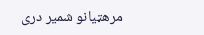مرهټیانو شمیر دری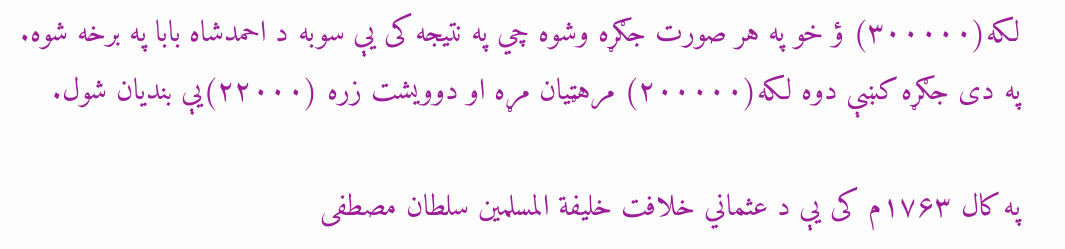لکه(۳۰۰۰۰۰) ؤ خو په هر صورت جګړه وشوه چي په نتیجه کی یې سوبه د احمدشاه بابا په برخه شوه. په دی جګړه کښې دوه لکه(۲۰۰۰۰۰) مرهټیان مړه او دوویشت زره (۲۲۰۰۰)یې بندیان شول.

په کال ۱۷۶۳م کی یې د عثماني خلافت خلیفة المسلمين سلطان مصطفی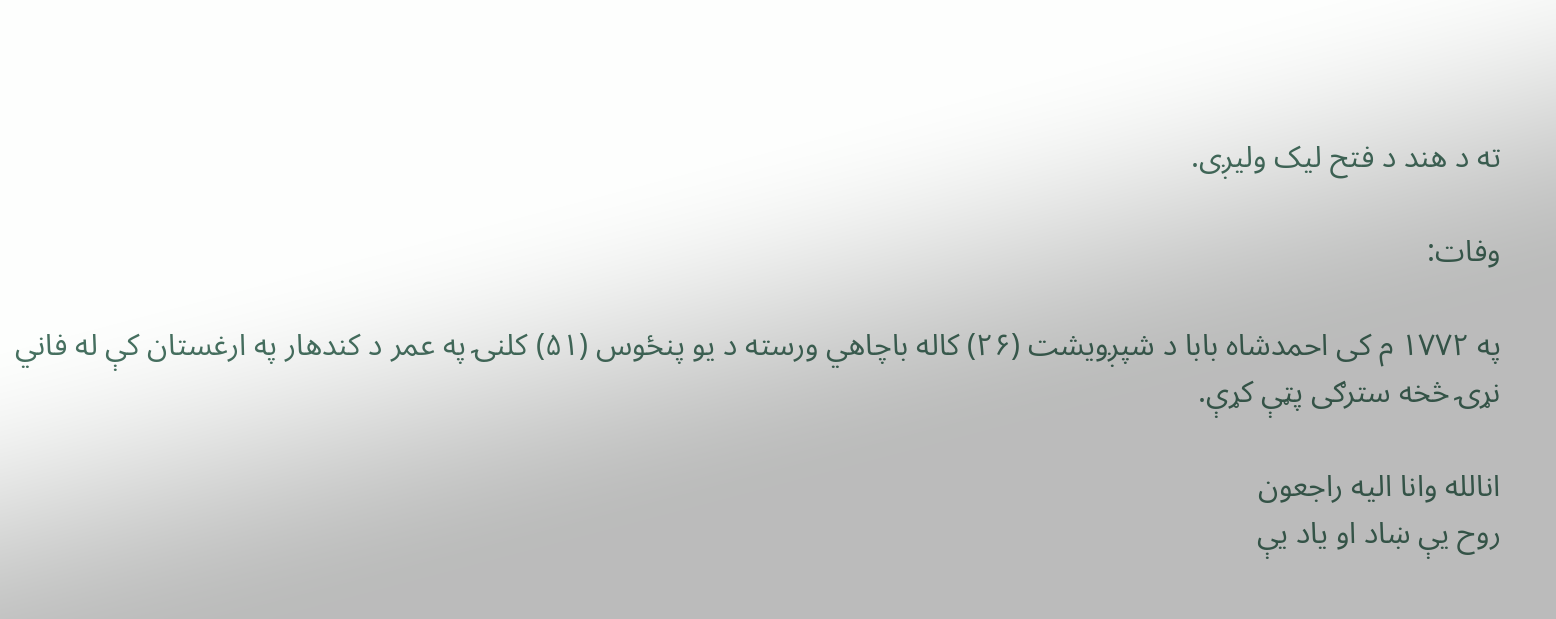ته د هند د فتح لیک ولیږی.

وفات:

په ۱۷۷۲ م کی احمدشاه بابا د شپږویشت (۲۶) کاله باچاهي ورسته د یو پنځوس (۵۱) کلنۍ په عمر د کندهار په ارغستان کې له فاني نړۍ څخه سترګی پټې کړې.

انالله وانا الیه راجعون
روح یې ښاد او ياد یې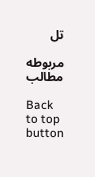تل

مربوطه مطالب

Back to top button